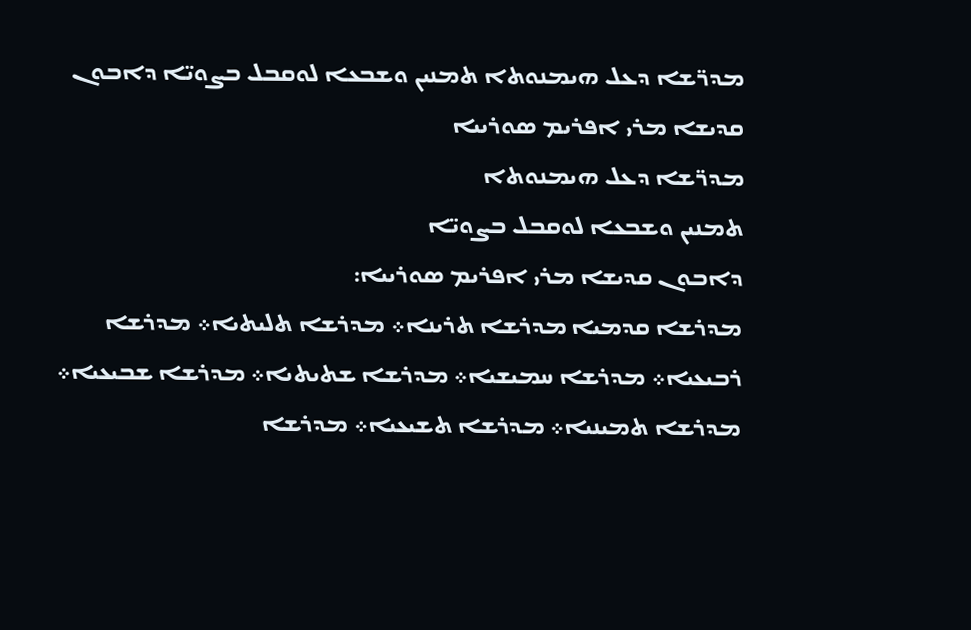ܡܕܪ̈ܫܐ ܕܥܠ ܗܝܡܢܘܬܐ ܬܡܢܝܢ ܘܫܒܥܐ ܠܘܩܒܠ ܒܨܘܝ̈ܐ ܕܐܒܘܢ ܩܕܝܫܐ ܡܪܝ ܐܦܪܝܡ ܣܘܪܝܝܐ
ܡܕܪ̈ܫܐ ܕܥܠ ܗܝܡܢܘܬܐ
ܬܡܢܝܢ ܘܫܒܥܐ ܠܘܩܒܠ ܒܨܘܝ̈ܐ
ܕܐܒܘܢ ܩܕܝܫܐ ܡܪܝ ܐܦܪܝܡ ܣܘܪܝܝܐ:
ܡܕܪܫܐ ܩܕܡܝܐ ܡܕܪܫܐ ܬܪܝܢܐ܀ ܡܕܪܫܐ ܬܠܝܬܝܐ܀ ܡܕܪܫܐ ܪܒܝܥܝܐ܀ ܡܕܪܫܐ ܚܡܝܫܝܐ܀ ܡܕܪܫܐ ܫܬܝܬܝܐ܀ ܡܕܪܫܐ ܫܒܝܥܝܐ܀ ܡܕܪܫܐ ܬܡܝܢܝܐ܀ ܡܕܪܫܐ ܬܫܝܥܝܐ܀ ܡܕܪܫܐ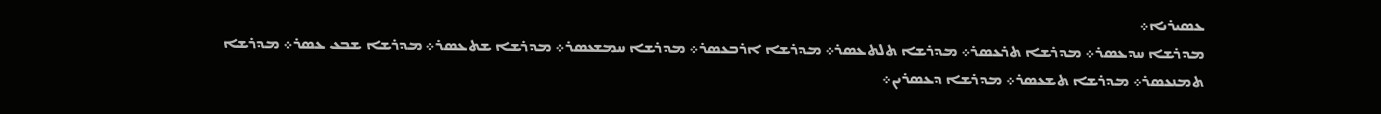ܥܣܝܪܝܐ܀
ܡܕܪܫܐ ܚܕܥܣܪ܀ ܡܕܪܫܐ ܬܪܥܣܪ܀ ܡܕܪܫܐ ܬܠܬܥܣܪ܀ ܡܕܪܫܐ ܐܪܒܥܣܪ܀ ܡܕܪܫܐ ܚܡܫܥܣܪ܀ ܡܕܪܫܐ ܫܬܥܣܪ܀ ܡܕܪܫܐ ܫܒܥ ܥܣܪ܀ ܡܕܪܫܐ ܬܡܢܥܣܪ܀ ܡܕܪܫܐ ܬܫܥܣܪ܀ ܡܕܪܫܐ ܕܥܣܪܝܢ܀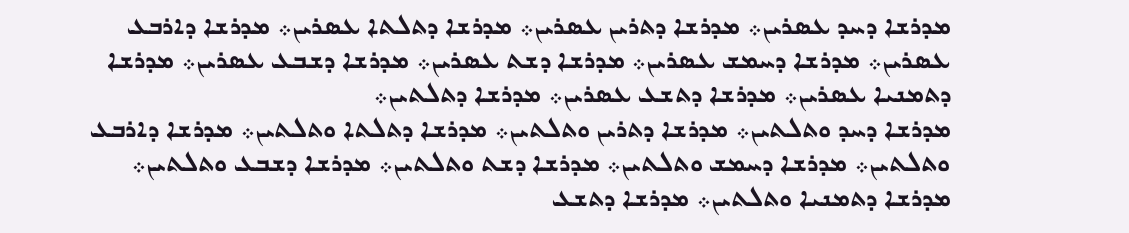ܡܕܪܫܐ ܕܚܕ ܥܣܪܝܢ܀ ܡܕܪܫܐ ܕܬܪܝܢ ܥܣܪܝܢ܀ ܡܕܪܫܐ ܕܬܠܬܐ ܥܣܪܝܢ܀ ܡܕܪܫܐ ܕܐܪܒܥ ܥܣܪܝܢ܀ ܡܕܪܫܐ ܕܚܡܫ ܥܣܪܝܢ܀ ܡܕܪܫܐ ܕܫܬ ܥܣܪܝܢ܀ ܡܕܪܫܐ ܕܫܒܥ ܥܣܪܝܢ܀ ܡܕܪܫܐ ܕܬܡܢܝܐ ܥܣܪܝܢ܀ ܡܕܪܫܐ ܕܬܫܥ ܥܣܪܝܢ܀ ܡܕܪܫܐ ܕܬܠܬܝܢ܀
ܡܕܪܫܐ ܕܚܕ ܘܬܠܬܝܢ܀ ܡܕܪܫܐ ܕܬܪܝܢ ܘܬܠܬܝܢ܀ ܡܕܪܫܐ ܕܬܠܬܐ ܘܬܠܬܝܢ܀ ܡܕܪܫܐ ܕܐܪܒܥ ܘܬܠܬܝܢ܀ ܡܕܪܫܐ ܕܚܡܫ ܘܬܠܬܝܢ܀ ܡܕܪܫܐ ܕܫܬ ܘܬܠܬܝܢ܀ ܡܕܪܫܐ ܕܫܒܥ ܘܬܠܬܝܢ܀ ܡܕܪܫܐ ܕܬܡܢܝܐ ܘܬܠܬܝܢ܀ ܡܕܪܫܐ ܕܬܫܥ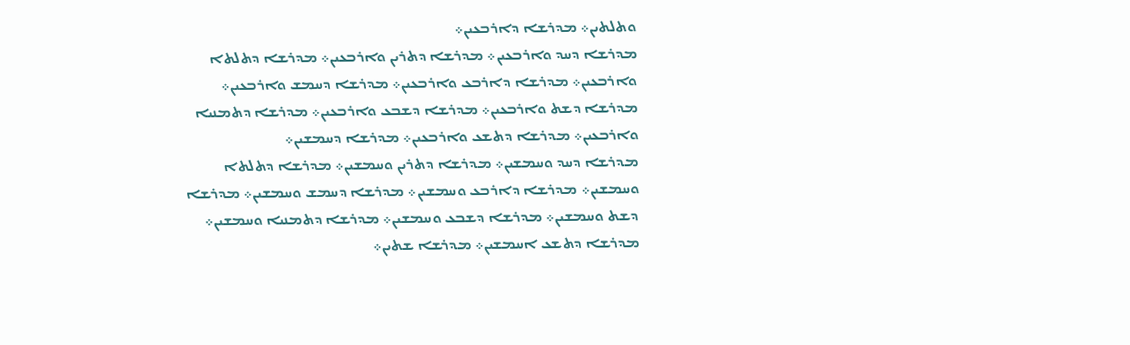ܘܬܠܬܝܢ܀ ܡܕܪܫܐ ܕܐܪܒܥܝܢ܀
ܡܕܪܫܐ ܕܚܕ ܘܐܪܒܥܝܢ܀ ܡܕܪܫܐ ܕܬܪܝܢ ܘܐܪܒܥܝܢ܀ ܡܕܪܫܐ ܕܬܠܬܐ ܘܐܪܒܥܝܢ܀ ܡܕܪܫܐ ܕܐܪܒܥ ܘܐܪܒܥܝܢ܀ ܡܕܪܫܐ ܕܚܡܫ ܘܐܪܒܥܝܢ܀ ܡܕܪܫܐ ܕܫܬ ܘܐܪܒܥܝܢ܀ ܡܕܪܫܐ ܕܫܒܥ ܘܐܪܒܥܝܢ܀ ܡܕܪܫܐ ܕܬܡܢܝܐ ܘܐܪܒܥܝܢ܀ ܡܕܪܫܐ ܕܬܫܥ ܘܐܪܒܥܝܢ܀ ܡܕܪܫܐ ܕܚܡܫܝܢ܀
ܡܕܪܫܐ ܕܚܕ ܘܚܡܫܝܢ܀ ܡܕܪܫܐ ܕܬܪܝܢ ܘܚܡܫܝܢ܀ ܡܕܪܫܐ ܕܬܠܬܐ ܘܚܡܫܝܢ܀ ܡܕܪܫܐ ܕܐܪܒܥ ܘܚܡܫܝܢ܀ ܡܕܪܫܐ ܕܚܡܫ ܘܚܡܫܝܢ܀ ܡܕܪܫܐ ܕܫܬ ܘܚܡܫܝܢ܀ ܡܕܪܫܐ ܕܫܒܥ ܘܚܡܫܝܢ܀ ܡܕܪܫܐ ܕܬܡܢܝܐ ܘܚܡܫܝܢ܀ ܡܕܪܫܐ ܕܬܫܥ ܐܚܡܫܝܢ܀ ܡܕܪܫܐ ܫܬܝܢ܀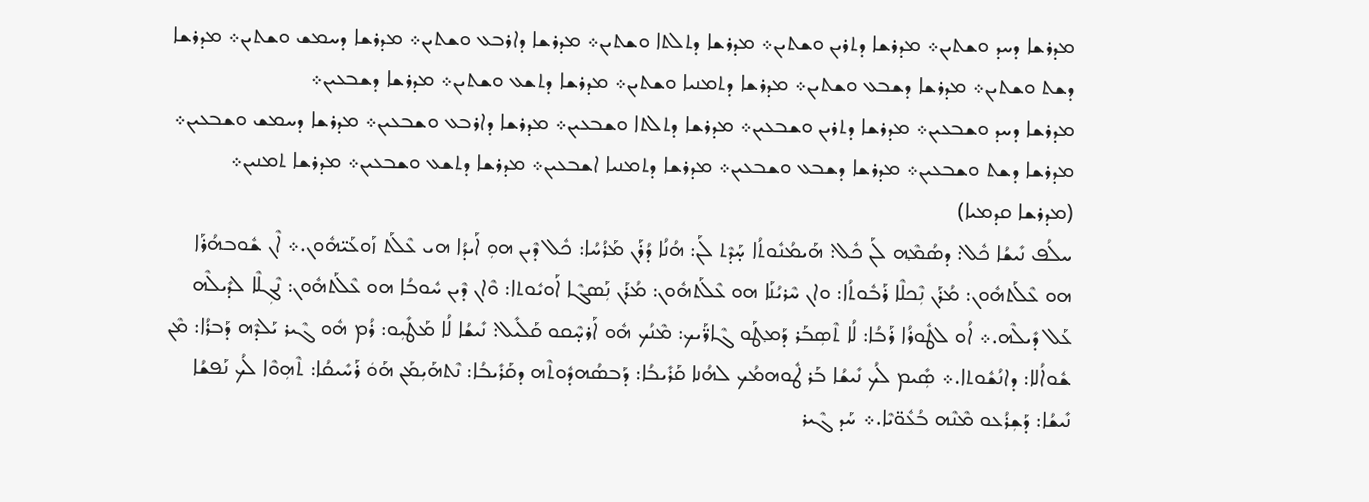ܡܕܪܫܐ ܕܚܕ ܘܫܬܝܢ܀ ܡܕܪܫܐ ܕܬܪܝܢ ܘܫܬܝܢ܀ ܡܕܪܫܐ ܕܬܠܬܐ ܘܫܬܝܢ܀ ܡܕܪܫܐ ܕܐܪܒܥ ܘܫܬܝܢ܀ ܡܕܪܫܐ ܕܚܡܫ ܘܫܬܝܢ܀ ܡܕܪܫܐ ܕܫܬ ܘܫܬܝܢ܀ ܡܕܪܫܐ ܕܫܒܥ ܘܫܬܝܢ܀ ܡܕܪܫܐ ܕܬܡܢܝܐ ܘܫܬܝܢ܀ ܡܕܪܫܐ ܕܬܫܥ ܘܫܬܝܢ܀ ܡܕܪܫܐ ܕܫܒܥܝܢ܀
ܡܕܪܫܐ ܕܚܕ ܘܫܒܥܝܢ܀ ܡܕܪܫܐ ܕܬܪܝܢ ܘܫܒܥܝܢ܀ ܡܕܪܫܐ ܕܬܠܬܐ ܘܫܒܥܝܢ܀ ܡܕܪܫܐ ܕܐܪܒܥ ܘܫܒܥܝܢ܀ ܡܕܪܫܐ ܕܚܡܫ ܘܫܒܥܝܢ܀ ܡܕܪܫܐ ܕܫܬ ܘܫܒܥܝܢ܀ ܡܕܪܫܐ ܕܫܒܥ ܘܫܒܥܝܢ܀ ܡܕܪܫܐ ܕܬܡܢܝܐ ܐܫܒܥܝܢ܀ ܡܕܪܫܐ ܕܬܫܥ ܘܫܒܥܝܢ܀ ܡܕܪܫܐ ܬܡܢܝܢ܀
(ܡܕܪܫܐ ܩܕܡܝܐ)
ܚܠܳܦ ܢܺܝܫܳܐ ܟܽܠ: ܕܣܳܡ݂ܶܗ ܠܰܢ ܟܽܠ: ܗܰܝܡܳܢܽܘܬܳܐ ܚ̣ܰܕܶܬ ܠܰܢ: ܗܳܢܳܐ ܕܳܪܰܢ ܡܰܪܳܚܳܐ: ܟܽܠ ܕܶܝܢ ܗܘܼ ܐܰܝܕܳܐ ܗܝ ܥܶܠܰܬ ܙܰܘܥܰܝ̈ܗܽܘܢ.܀ ܐܶܢ ܫܽܘܒܗܳܪܰܐ ܗܘ ܥܶܠܰܬܗܽܘܢ: ܡܳܪܰܢ ܢܼܶܟܠܶܐ ܪܰܒܽܘܬܳܐ: ܘܐܢ ܚܶܪܝܳܢܰܐ ܗܘ ܥܶܠܰܬܗܽܘܢ: ܡܳܪܰܢ ܢܼܰܣܓܶܐ ܐܰܘܝܽܘܬܐ: ܘܶܐܢ ܕܶܝܢ ܚܽܘܒܳܐ ܗܘ ܥܶܠܰܬܗܽܘܢ: ܢܶܓܼܠܶܐ ܠܕܺܝܠܶܗ ܥܰܠ ܕܺܝܠܶܗ.܀ ܐܳܘ ܠܛܽܘܪܳܐ ܪܰܒܳܐ: ܠܳܐ ܬܶܤܼܒܰܪ ܕܰܡ݂ܛܰܘ ܓܶܐܪ̈ܰܝܟ: ܡܶܢܳܟ ܗܽܘ ܐܰܪܚ̣ܶܩܘ ܩܰܠܺܝܠ: ܢܺܝܫܳܐ ܠܳܐ ܡܰܛܺܝܼܘ: ܪܳܡ ܗܽܘ ܓܶܝܪ ܝܰܠܕܶܗ ܕܰܒܪܳܐ: ܡܶܢ ܫܽܘܐܳܠܐ: ܕܐܢܳܫܽܘܬܐ.܀ ܣܼܺܝܡ ܠܳܟ ܢܺܝܫܳܐ ܒܰܪ ܛܽܘܗܡܳܟ ܠܗܳܢܐ ܩܰܪܺܝܒܳܐ: ܕܰܒܣܳܗܕܽܘܬܶܗ ܕܩܰܪܺܝܒܳܐ: ܢܶܬܗܰܝܼܡܰܢ ܗܰܘܿ ܪܰܚܺܝܩܳܐ: ܬܶܗܼܘܶܐ ܠܳܟ ܢܰܦܫܳܐ ܢܺܝܫܳܐ: ܕܰܫܼܪܳܥܘ ܡܶܢܶܗ ܒܳܥܽܘ̈ܝܶܐ.܀ ܚܰܕ ܓܶܝܪ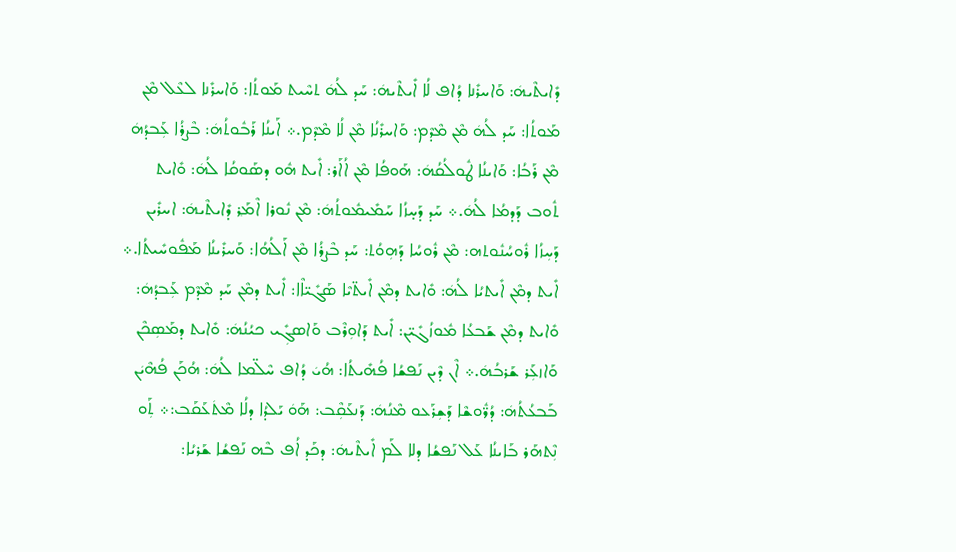ܕܺܐܝܬܶܝܗܿ: ܘܰܐܚܪܺܢܐ ܕܳܐܦ ܠܳܐ ܐܺܝܬܶܝܗܿ: ܚܰܕ ܠܳܗܿ ܬܚܶܝܬ ܡܰܘܬܳܐ: ܘܰܐܚܪܺܢܐ ܠܥܶܠ ܡܶܢ ܡܰܘܬܳܐ: ܚܰܕ ܠܳܗܿ ܡܶܢ ܡܶܕܶܡ: ܘܰܐܚܪܺܢܳܐ ܡܶܢ ܠܳܐ ܡܶܕܶܡ.܀ ܐܰܝܢܳܐ ܪܰܒܽܘܬܳܗܿ: ܒܶܨܪܳܐ ܥܼܰܒܕܳܗܿ ܡܶܢ ܪܰܒܳܐ: ܘܰܐܝܢܳܐ ܛܽܘܠܳܩܳܗܿ: ܗܰܘܦܳܐ ܡܶܢ ܐܳܐܰܪ: ܐܺܝܬ ܗܽܘ ܕܣܰܘܩܳܐ ܠܳܗܿ: ܘܺܐܝܬ ܬܽܘܒ ܕܰܕܡܳܐ ܠܳܗܿ.܀ ܚܰܕ ܕܰܚ̣ܙܳܐ ܚܰܡܺܝܡܽܘܬܳܗܿ: ܡܶܢ ܢܽܘܪܐ ܐܶܡ݂ܰܪ ܕܺܐܝܬܶܝܗܿ: ܐܚܪܺܝܢ ܕܰܚܼܙܳܐ ܪܽܘܚܳܢܽܘܬܗ: ܡܶܢ ܪܽܘܚܳܐ ܕܰܗܼܘܳܬ: ܚܰܕ ܒܶܨܪܳܐ ܡܶܢ ܐܰܠܳܗܳܐ: ܘܰܚܪܺܝܢܳܐ ܡܰܦܽܘܚܺܝܬܳܐ.܀ ܐܺܝܬ ܕܡܶܢ ܐܺܝܬܝܳܐ ܠܳܗܿ: ܘܺܐܝܬ ܕܡܶܢ ܐܺܝܬ̈ܝܶܐ ܣܰܓܺܝ̈ܐܶܐ: ܐܺܝܬ ܕܡܶܢ ܚܰܕ ܡܶܕܶܡ ܥܼܰܒܕܳܗܿ: ܘܺܐܝܬ ܕܡܶܢ ܫܰܒܥܳܐ ܡܽܘܙܳܓܺܝ̈ܢ: ܐܺܝܬ ܕܰܐܘܼܪܶܒ ܘܰܐܣܓܼܺܝ ܟܝܳܢܳܗܿ: ܘܺܐܝܬ ܕܡܰܣܼܟܶܢ ܘܰܐܙܥܼܰܪ ܫܰܪܒܳܗܿ.܀ ܐܶܢ ܕܶܝܢ ܢܰܦܫܳܐ ܦܳܗܺܝܬܳܐ: ܗܳܝܿ ܕܳܐܦ ܚܶܠ̈ܡܐ ܠܳܗܿ: ܗܳܟܰܢ ܦܳܗܶܝܿܢ ܒܰܒܥܳܬܳܗܿ: ܕܳܪ̈ܽܘܫܶܐ ܕܰܫܼܪܰܥܘ ܡܶܢܳܗܿ: ܕܰܢܥܰܩܼܶܒ: ܗܰܘܿ ܝܰܠܕܳܐ ܕܠܳܐ ܡܶܬܿܥܰܩܰܒ:܀ ܬܼܰܘ ܢܼܶܬܗܰܪ ܒܰܐܝܢܳܐ ܥܰܠ ܢܰܦܫܳܐ ܕܠܐ ܠܰܡ ܐܺܝܬܶܝܗܿ: ܕܟܰܕ ܐܳܦ ܒܶܗ ܢܰܦܫܳܐ ܫܰܪܝܳܐ: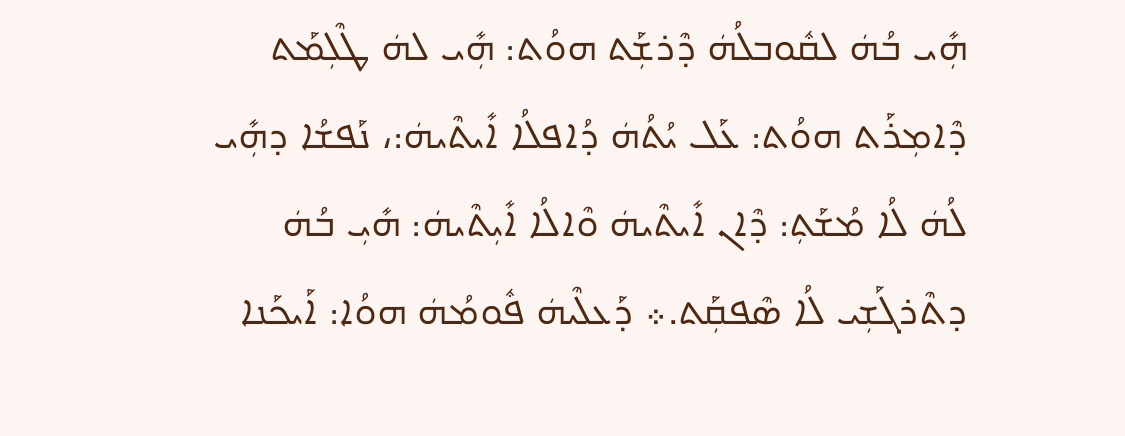ܗܼܺܝ ܒܳܗܿ ܠܩܽܘܒܠܳܗܿ ܕܶܪܫܼܰܬ ܗܘܳܬ: ܗܼܺܝ ܠܗܿ ܛܶܠܼܡܰܬ ܕܶܐܡܼܪܰܬ ܗܘܳܬ: ܥܰܠ ܝܳܬܳܗܿ ܕܳܐܦܠܳܐ ܐܺܝܬܶܝܗܿ:، ܢܰܦܫܳܐ ܕܗܼܺܝ ܠܳܗܿ ܠܳܐ ܡܳܫܰܬܼ: ܕܶܐܢ ܐܺܝܬܶܝܗܿ ܘܶܐܠܳܐ ܐܺܝܼܬܶܝܗܿ: ܗܺܝܼ ܒܳܗܿ ܕܬܶܪܓܰܫܼܝ ܠܳܐ ܣܶܦܩܼܰܬ.܀ ܕܰܥܠܶܝܗܿ ܦܽܘܡܳܗܿ ܗܘܳܐ: ܐܰܝܟܰܢܐ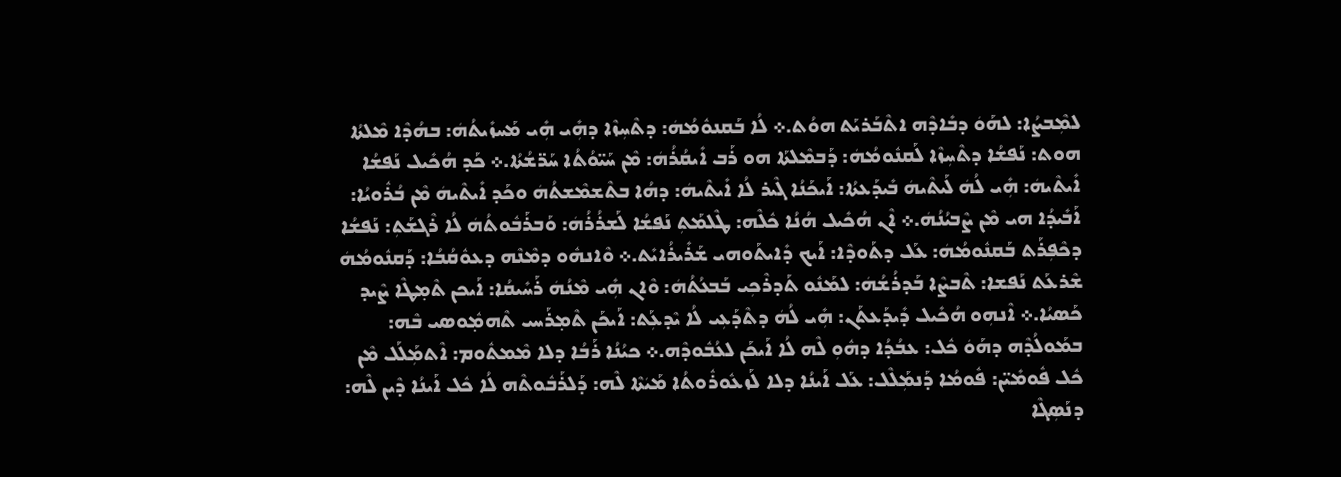ܠܡܼܶܒܨܳܐ: ܠܗܰܘܿ ܕܒܺܐܕܶܗ ܐܬܶܒܰܪܝܰܬ ܗܘܳܬ.܀ ܠܳܐ ܒܰܩܢܘܽܡܳܗܿ: ܕܬܶܚܼܙܶܐ ܕܗܼܺܝ ܗܼܺܝ ܡܰܚܙܺܝܬܳܗܿ: ܒܗܳܕܶܐ ܡܶܠܬܳܐ ܗܘܬ: ܢܰܦܫܳܐ ܕܬܶܚܼܙܶܐ ܠܰܩܢܽܘܡܳܗܿ: ܕܰܒܡܶܠܬܰܐ ܗܘ ܪܰܒ ܐܺܝܩܳܪܳܗܿ: ܡܶܢ ܚܰܝ̈ܘܳܬܳܐ ܚܰܪ̈ܫܳܬܳܐ.܀ ܟܰܕ ܗܳܟܺܝܠ ܢܰܦܫܳܐ ܐܺܝܬܶܝܗܿ: ܗܼܺܝ ܠܳܗܿ ܠܰܝܬܶܝܗܿ ܒܺܝܕܰܥܬܳܐ: ܐܰܝܟܰܢܳܐ ܓܶܝܪ ܠܳܐ ܐܺܝܬܶܝܗܿ: ܕܗܳܐ ܒܬܶܫܡܶܫܬܳܗܿ ܘܟܰܕ ܐܺܝܬܶܝܗܿ ܡܶܢ ܒܳܪܽܘܝܳܐ: ܐܰܒܺܝܕܳܐ ܗܝ ܡܶܢ ܨܶܒܝܳܢܳܗܿ.܀ ܐܶܢ ܗܳܟܺܝܠ ܗܳܢܳܐ ܟܽܠܶܗ: ܛܶܠܡܰܬܼ ܢܰܦܫܳܐ ܠܰܫܪܳܪܳܗܿ: ܘܰܒܪܰܒܽܘܬܳܗܿ ܠܳܐ ܪܶܓܫܰܬܼ: ܢܰܦܫܳܐ ܕܟܶܦܼܪܰܬ ܒܰܩܢܽܘܡܳܗܿ: ܥܰܠ ܕܬܰܘܕܶܐ: ܐܰܝܟ ܕܺܐܝܬܰܘܗܝ ܫܰܪܺܝܪܳܐܝܺܬ.܀ ܘܶܐܢܗܽܘ ܕܡܶܢܶܗ ܕܥܘܽܩܳܒܳܐ: ܕܰܩܢܽܘܡܳܗܿ ܫܶܪܥܰܬ ܢܰܦܫܐ: ܬܶܒܨܶܐ ܒܰܕܪܳܫܳܗܿ: ܠܡܰܢܽܘ ܬܰܕܪܶܟܼܝ ܒܰܒܥܳܬܳܗܿ: ܘܶܐܢ ܗܼܺܝ ܡܶܢܳܗܿ ܪܰܚܺܝܩܳܐ: ܐܰܝܟܢ ܬܶܡ݂ܛܶܐ ܨܶܝܕ ܟܰܣܝܳܐ.܀ ܐܶܢܗܼܘ ܗܳܟܺܝܠ ܕܺܝܕܰܥܬܰܢ: ܗܼܺܝ ܠܳܗܿ ܕܬܶܕܰܥܼܝ ܠܳܐ ܝܶܕܥܼܰܬ: ܐܰܝܟܰܢ ܬܶܡ݂ܪܰܚܝ ܬܶܗܡ݂ܽܘܣܝ ܒܶܗ: ܒܡܰܘܠܳܕܶܗ ܕܗܰܘܿ ܟܽܠ: ܥܒܳܕܳܐ ܕܗܽܘܼ ܠܶܗ ܠܳܐ ܐܰܝܟܰܢ ܠܥܳܒܽܘܕܶܗ.܀ ܟܝܳܢܳܐ ܪܰܒܳܐ ܕܠܐ ܡܶܡܬܽܘܡ: ܐܶܬܡܼܰܠܰܠ ܡܶܢ ܟܽܠ ܦܽܘܡܺܝ̈ܢ: ܦܽܘܡܳܐ ܕܰܢܡܼܰܠܶܠ: ܥܰܠ ܐܰܝܢܳܐ ܕܠܐ ܠܰܙܥܽܘܪܽܘܬܳܐ ܡܰܝܿܬܶܐ ܠܶܗ: ܕܰܠܪܰܒܽܘܬܶܗ ܠܳܐ ܟܽܠ ܐܰܝܢܳܐ ܕܶܝܢ ܠܶܗ: ܕܢܰܣܼܓܶܐ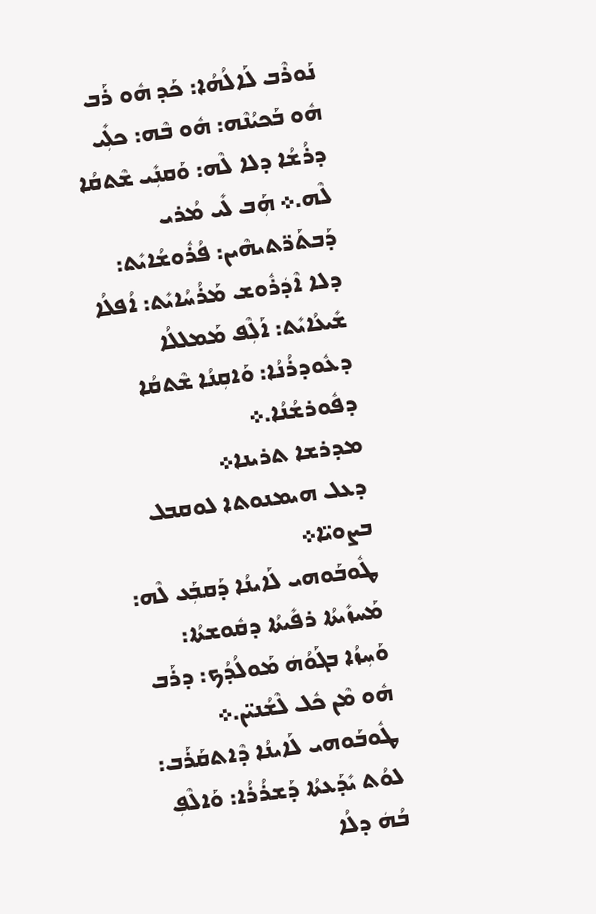ܢܰܘܪܶܒ ܠܰܐܠܳܗܳܐ: ܟܰܕ ܗܽܘ ܪܰܒ ܗܽܘ ܒܰܟܝܳܢܶܗ: ܗܽܘ ܒܶܗ: ܟܠܼܺܝ ܕܪܳܫܳܐ ܕܠܐ ܠܶܗ: ܘܰܩܢܼܺܝ ܫܶܬܩܳܐ ܠܶܗ.܀ ܗܼܰܒ ܠܺܝ ܡܳܪܝ ܕܰܒܬܰܪ̈ܬܝܗܶܝܢ: ܦܳܪܽܘܫܳܐܝܺܬ: ܕܠܐ ܐܶܕܿܪܽܘܫ ܡܰܪܳܚܳܐܝܺܬ: ܐܳܦܠܳܐ ܫܺܝܥܳܐܝܺܬ: ܐܰܠܼܶܦ ܡܰܡܠܠܳܐ ܕܥܽܘܕܪܳܢܳܐ: ܘܰܐܩܼܢܳܐ ܫܶܬܩܳܐ ܕܦܽܘܪܫܳܢܳܐ.܀
ܡܕܪܫܐ ܬܪܝܢܐ܀
ܕܥܠ ܗܝܡܢܘܬܐ ܠܘܩܒܠ ܒܨܘܝ̈ܐ܀
ܛܽܘܒܰܘܗܝ ܠܰܐܝܢܳܐ ܕܰܩܒܼܰܥ ܠܶܗ: ܡܰܚܙܺܝܬܳܐ ܪܦܺܝܬܳܐ ܕܩܽܘܫܬܳܐ: ܘܰܚܼܙܳܐ ܒܓܰܘܳܗܿ ܡܰܘܠܳܕܳܟ: ܕܪܰܒ ܗܽܘ ܡܶܢ ܟܽܠ ܠܶܫܳܢܝ̈ܢ.܀ ܛܽܘܒܰܘܗܝ ܠܰܐܝܢܳܐ ܕܶܐܬܩܰܪܰܒ: ܠܘܳܬ ܝܺܕܰܥܬܳܐ ܕܰܫܪܳܪܳܐ: ܘܰܐܠܶܦܼ ܒܳܗܿ ܕܠܳܐ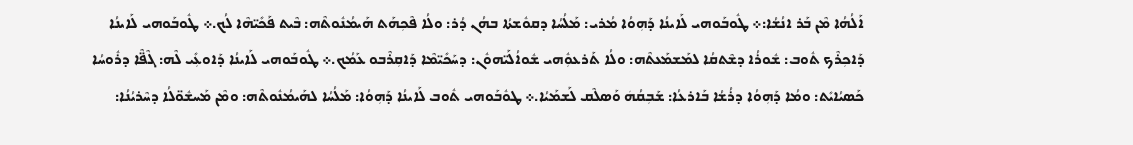ܐܰܠܳܗܳܐ ܡܶܢ ܒܰܪ ܐܢܳܫܳܐ:܀ ܛܽܘܒܰܘܗܝ ܠܰܐܝܢܳܐ ܕܰܗܼܘܳܐ ܡܳܪܝ: ܡܰܠܳܚܳܐ ܕܩܘܽܫܬܳܐ ܒܗܳܢ ܕܳܪ: ܘܠܳܐ ܦܶܟܼܗܰܬ ܗܰܝܡܳܢܽܘܬܶܗ: ܒܶܝܬ ܦܰܟܺܝ̈ܗܶܐ ܠܳܟ.܀ ܛܽܘܒܰܘܗܝ ܠܰܐܝܢܳܐ ܕܰܐܟܼܪܶܟ ܬܽܘܒ: ܫܽܘܪܳܐ ܕܫܶܬܩܳܐ ܠܡܰܫܡܰܥܬܶܗ: ܘܠܳܐ ܬܰܪܥܘܼܽܗܝ ܫܽܘܐܳܠܰܝ̈ܗܘܽܢ: ܕܚܰܟܺܝ̈ܡܶܐ ܕܰܐܩܼܪܶܒܘ ܥܰܡܳܟ.܀ ܛܽܘܒܰܘܗܝ ܠܰܐܝܢܳܐ ܕܰܐܘܥܼܺܝ ܠܶܗ: ܓܶܦ̈ܶܐ ܕܪܽܘܚܳܐ ܟܰܣܝܳܐܝܺܬ: ܘܡܳܐ ܕܰܗܼܘܳܐ ܕܪܳܫܳܐ ܒܰܐܪܥܳܐ: ܫܰܒܼܩܳܗܿ ܘܰܣܠܶܩ ܠܰܫܡܰܝܳܐ.܀ ܛܘܽܒܰܘܗܝ ܬܽܘܒ ܠܰܐܝܢܳܐ ܕܰܗܼܘܳܐ: ܡܰܠܳܚܳܐ ܠܗܰܝܡܳܢܽܘܬܶܗ: ܘܡܶܢ ܡܰܚܫܽܘ̈ܠܳܐ ܕܚܶܪܝܳܢܳܐ: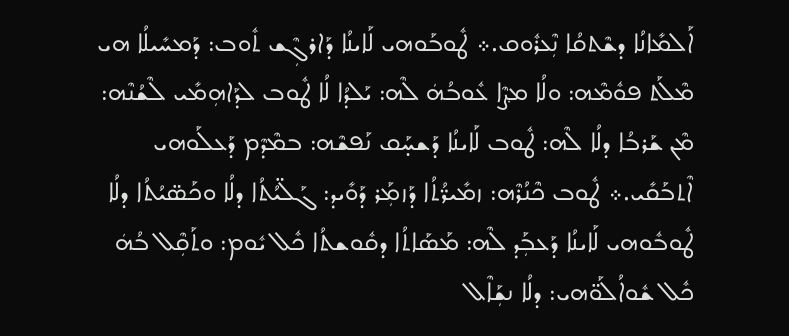ܐܰܠܡܺܐܢܳܐ ܕܫܶܬܩܳܐ ܢܼܶܥܪܽܘܩ.܀ ܛܽܘܒܰܘܗܝ ܠܰܐܝܢܳܐ ܕܰܐܪܓܼܶܫ ܬܽܘܒ: ܕܰܡܚܺܝܠܳܐ ܗܝ ܡܶܠܰܬ ܦܘܽܡܶܗ: ܘܠܳܐ ܡ݂ܨܶܐ ܥܽܘܒܳܗܿ ܠܶܗ: ܝܰܠܕܳܐ ܠܳܐ ܛܽܘܒ ܠܕܰܐܗܼܡܺܝ ܠܶܫܳܢܶܗ: ܡܶܢ ܫܰܪܒܳܐ ܕܠܳܐ ܠܶܗ: ܛܽܘܒ ܠܰܐܝܢܳܐ ܕܰܫܚ̣ܰܩ ܢܰܦܫܶܗ: ܒܡܶܕܶܡ ܕܰܥܠܰܘܗܝ ܐܶܬܒܰܩܺܝ.܀ ܛܽܘܒ ܟܶܢܳܪܶܗ: ܙܡܺܝܪ̈ܳܬܳܐ ܕܰܙܡܼܰܪ ܕܰܘܺܝܕ: ܓܰܠ̈ܝܳܬܳܐ ܕܠܳܐ ܘܟܰܣ̈ܝܳܬܳܐ ܕܠܳܐ ܛܽܘܒܽܘܗܝ ܠܰܐܝܢܳܐ ܕܰܥܒܼܰܕ ܠܶܗ: ܡܰܣܰܐܬܳܐ ܕܩܽܘܫܬܳܐ ܟܽܠ ܝܽܘܡ: ܘܬܰܩܼܶܠ ܒܳܗܿ ܟܽܠ ܫܽܘܐܳܠܰܘ̈ܗܝ: ܕܠܳܐ ܢܫܼܰܐܶܠ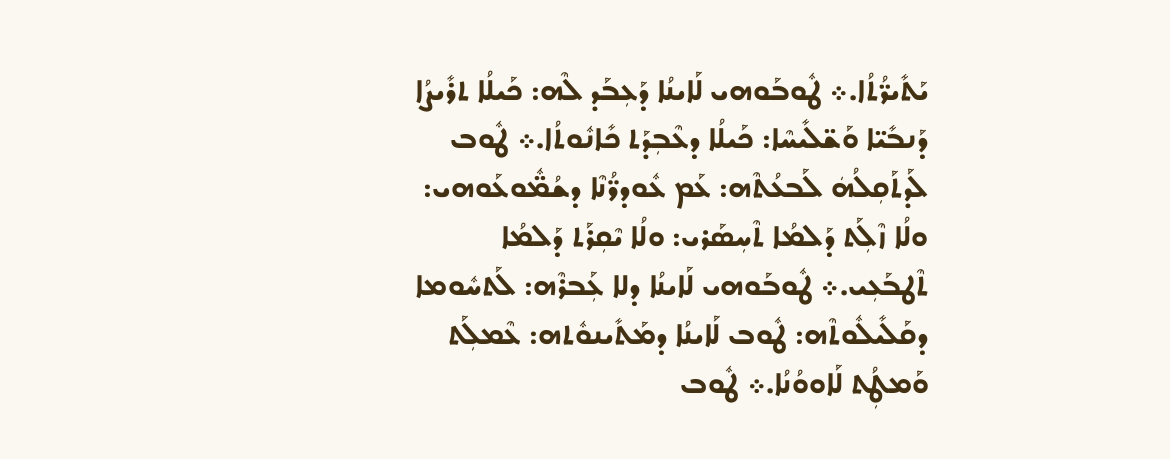ܝܰܬܺܝܪ̈ܳܬܳܐ.܀ ܛܽܘܒܰܘܗܝ ܠܰܐܝܢܳܐ ܕܰܥܼܒܰܕ ܠܶܗ: ܟܰܝܠܳܐ ܬܪܺܝܨܳܐ ܕܰܢܒܺܝ̈ܐ ܘܰܫ̈ܠܺܝܚܶܐ: ܟܰܝܠܳܐ ܕܥܶܒܼܕܰܬ ܟܺܐܢܽܘܬܳܐ.܀ ܛܽܘܒ ܠܰܕܬܰܩܼܠܳܗܿ ܠܰܒܥܳܬܶܗ: ܥܰܡ ܥܽܘܕܪ̈ܳܢܶܐ ܕܫܳܡ̈ܽܘܥܰܘܗܝ: ܘܠܳܐ ܙܶܠܼܰܬ ܕܰܠܡܳܐ ܬܶܚܼܣܰܪܝ: ܘܠܳܐ ܝܶܩܼܪܰܬ ܕܰܠܡܳܐ ܬܶܛܒܰܥܼܝ.܀ ܛܽܘܒܰܘܗܝ ܠܰܐܝܢܳܐ ܕܠܐ ܥܼܰܒܪܶܗ: ܠܰܬܚܽܘܡܐ ܕܩܰܠܺܝܠܽܘܬܶܗ: ܛܽܘܒ ܠܰܐܝܢܳܐ ܕܡܰܬܺܝܢܘܽܬܗ: ܥܶܡܠܼܰܬ ܘܰܡܛܼܳܬ ܠܰܐܘܘܳܢܳܐ.܀ ܛܽܘܒ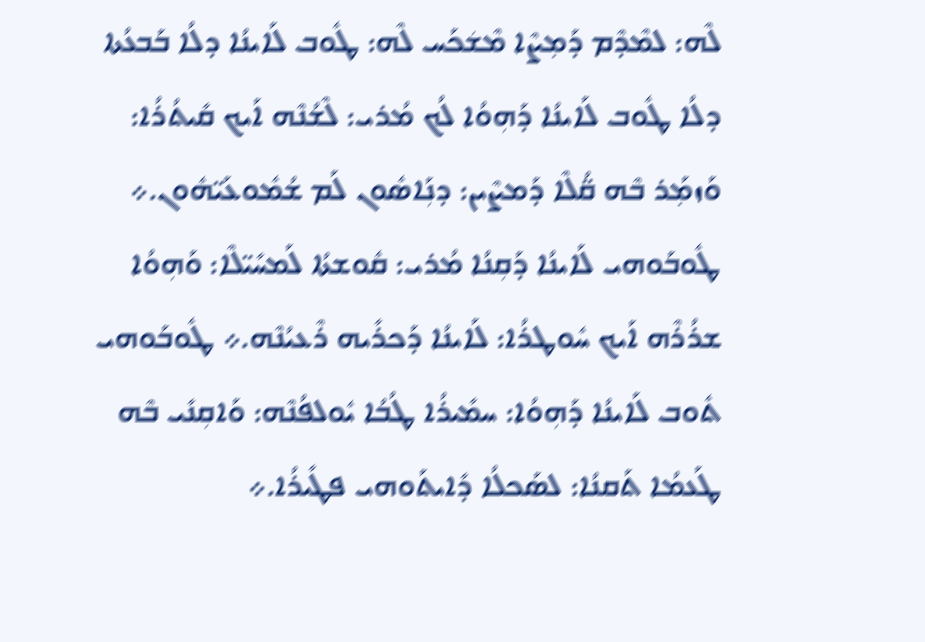ܠܶܗ: ܠܡܶܕܶܡ ܕܰܡ݂ܨܶܐ ܡܶܫܿܟܰܚ ܠܶܗ: ܛܽܘܒ ܠܰܐܝܢܳܐ ܕܠܳܐ ܒܰܒܥܳܬܐ ܕܠܳܐ ܛܽܘܒ ܠܰܐܝܢܳܐ ܕܰܗܼܘܳܐ ܠܳܟ ܡܳܪܝ: ܠܶܫܳܢܶܗ ܐܰܝܟ ܩܺܝܬܳܪܳܐ: ܘܰܙܡ݂ܰܪ ܒܶܗ ܩ̈ܳܠܶܐ ܕܰܡܨܶܝܢ: ܕܢܼܰܐܣܽܘܢ ܠܰܡ ܫܳܡܽܘܥܰܝ̈ܗܽܘܢ.܀ ܛܽܘܒܰܘܗܝ ܠܰܐܝܢܳܐ ܕܰܩܼܢܳܐ ܡܳܪܝ: ܩܽܘܫܬܳܐ ܠܰܡܚܺܝ̈ܠܶܐ: ܘܰܗܼܘܳܐ ܫܪܳܪܶܗ ܐܰܝܟ ܚܽܘܛܪܳܐ: ܠܰܐܝܢܳܐ ܕܰܟܪܺܝܗ ܪܶܥܝܳܢܶܗ.܀ ܛܽܘܒܰܘܗܝ ܬܽܘܒ ܠܰܐܝܢܳܐ ܕܰܗܼܘܳܐ: ܚܡܺܝܪܳܐ ܛܳܒܳܐ ܝܽܘܠܦܳܢܶܗ: ܘܰܐܩܼܢܺܝ ܒܶܗ ܛܰܥܡܳܐ ܬܰܩܢܳܐ: ܠܣܰܟܠܳܐ ܕܺܐܝܬܰܘܗܝ ܦܛܺܝܪܳܐ.܀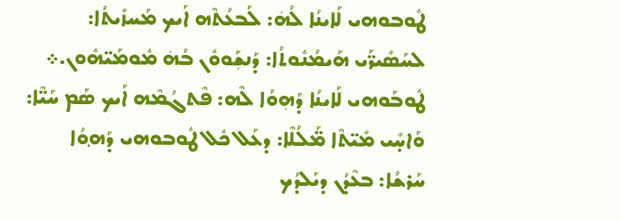ܛܽܘܒܘܗܝ ܠܰܐܝܢܳܐ ܠܳܗܿ: ܠܰܒܥܳܬܶܗ ܐܰܝܟ ܡܰܚܙܺܝܬܳܐ: ܠܚܰܣܺܝܪ̈ܰܝ ܗܰܝܡܳܢܽܘܬܳܐ: ܕܰܢܫܼܰܘܘܽܢ ܒܳܗܿ ܡܽܘܡܰܝ̈ܗܽܘܢ.܀ ܛܽܘܒܰܘܗܝ ܠܰܐܝܢܳܐ ܕܰܗܼܘܳܐ ܠܶܗ: ܦܶܬܓܳܡܶܗ ܐܰܝܟ ܣܰܡ ܚܰܝ̈ܶܐ: ܘܰܐܚ̣ܺܝ ܡܺܝ̈ܬܶܐ ܡ̈ܰܠܳܠܶܐ: ܕܥܰܠ ܟܽܠ ܛܽܘܒܘܗܝ ܕܰܗ݂ܘܳܐ ܚܰܪܫܳܐ: ܒܥܶܕܳܢ ܕܝܰܠܕܳܟ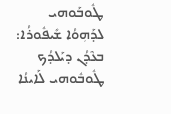ܛܽܘܒܰܘܗܝ ܠܕܰܗܼܘܳܐ ܫܺܝܦܽܘܪܳܐ: ܒܥܶܕܳܢ ܕܝܰܠܕܳܟ ܛܽܘܒܽܘܗܝ ܠܰܐܝܢܳܐ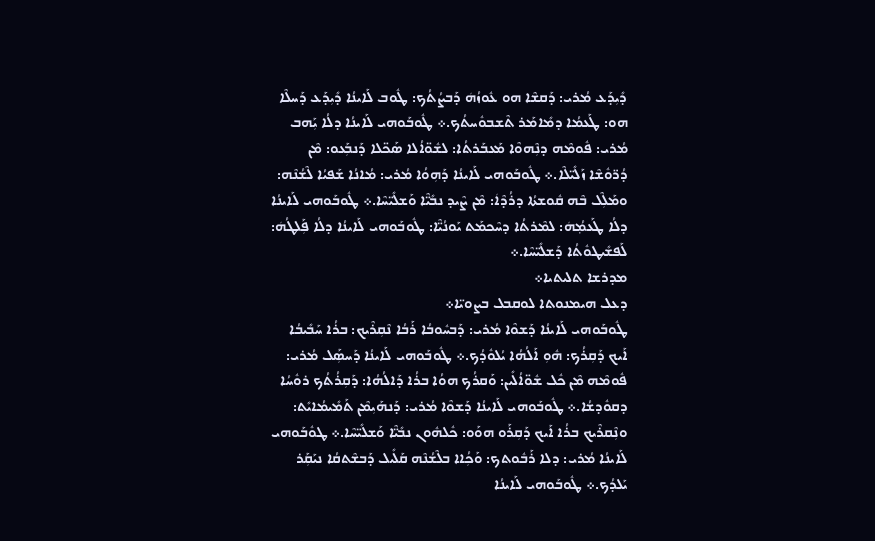ܕܺܝܼܕܰܥ ܡܳܪܝ: ܕܰܩܫܶܐ ܗܘ ܥܽܘܙܳܗܿ ܕܰܒܨܳܬܳܟ: ܛܽܘܒ ܠܰܐܝܢܳܐ ܕܺܝܼܕܰܥ ܕܰܚܠܶܐ ܗܘ: ܛܰܥܡܳܐ ܕܡܺܐܡܰܪ ܬܶܫܒܘܽܚܬܳܟ.܀ ܛܽܘܒܰܘܗܝ ܠܰܐܝܢܳܐ ܕܠܳܐ ܝܼܰܗܒ ܡܳܪܝ: ܦܽܘܡܶܗ ܕܢܼܶܗܘܶܐ ܡܰܥܒܰܪܬܳܐ: ܠܫܽܘ̈ܐܳܠܐ ܣܰܟ̈ܠܐ ܕܰܢܒܼܰܥܘ: ܡܶܢ ܕܳܪ̈ܘܽܫܶܐ ܙܰܠܺܝ̈ܠܶܐ.܀ ܛܽܘܒܰܘܗܝ ܠܰܐܝܢܳܐ ܕܰܗܼܘܳܐ ܡܳܪܝ: ܡܳܐܢܳܐ ܫܰܦܝܳܐ ܠܶܫܳܢܶܗ: ܘܡܰܠܼܶܠ ܒܶܗ ܩܽܘܫܬܳܐ ܕܪܳܕܶܐܿ: ܡܶܢ ܨܶܝܕ ܢܒܺܝ̈ܶܐ ܘܰܫܠܺܝ̈ܚܶܐ.܀ ܛܽܘܒܰܘܗܝ ܠܰܐܝܢܳܐ ܕܠܳܐ ܛܰܥܡ݂ܳܗܿ: ܠܡܶܪܬܳܐ ܕܚܶܟܡܰܬ ܝܰܘܢܳܝ̈ܶܐ: ܛܽܘܒܰܘܗܝ ܠܰܐܝܢܳܐ ܕܠܳܐ ܦܼܰܠܛܳܗܿ: ܠܰܦܫܺܝܛܘܽܬܳܐ ܕܰܫܠܺܝ̈ܚܶܐ.܀
ܡܕܪܫܐ ܬܠܝܬܝܐ܀
ܕܥܠ ܗܝܡܢܘܬܐ ܠܘܩܒܠ ܒܨܘܝ̈ܐ܀
ܛܽܘܒܰܘܗܝ ܠܰܐܝܢܳܐ ܕܰܫܘܶܐ ܡܳܪܝ: ܕܰܒܚܽܘܒܳܐ ܪܰܒܳܐ ܢܶܩܼܪܶܝܟ: ܒܪܳܐ ܚܰܒܺܝܒܳܐ ܐܰܝܟ ܕܰܩܼܪܳܟ: ܗܽܘܼ ܐܰܠܳܗܳܐ ܝܳܠܘܽܕܳܟ.܀ ܛܽܘܒܰܘܗܝ ܠܰܐܝܢܳܐ ܕܰܚܣܼܰܠ ܡܳܪܝ: ܦܽܘܡܶܗ ܡܶܢ ܟܽܠ ܫܽܘ̈ܐܳܠܺܝܢ: ܘܰܩܪܳܟ ܗܘܳܐ ܒܪܳܐ ܕܰܐܠܳܗܳܐ: ܕܰܩܼܪܳܬܳܟ ܪܘܽܚܳܐ ܕܩܘܽܕܫܳܐ.܀ ܛܽܘܒܰܘܗܝ ܠܰܐܝܢܳܐ ܕܰܫܘܶܐ ܡܳܪܝ: ܕܰܢܗܰܝܼܡܶܢ ܬܰܡܺܝܡܳܐܝܺܬ: ܘܢܼܶܩܪܶܝܟ ܒܪܳܐ ܐܰܝܟ ܕܰܩܼܪܰܘ ܗܘܰܘ: ܟܽܠܗܽܘܢ ܢܒܺܝ̈ܶܐ ܘܰܫܠܺܝ̈ܚܶܐ.܀ ܛܘܽܒܰܘܗܝ ܠܰܐܝܢܳܐ ܡܳܪܝ: ܕܠܐ ܪܰܒܽܘܬܟ: ܘܰܟܼܳܐܐ ܒܠܶܫܳܢܶܗ ܩܰܠܺܝܠ ܕܰܒܫܶܬܩܳܐ ܢܝܰܩܼܰܪ ܝܰܠܕܳܟ.܀ ܛܽܘܒܰܘܗܝ ܠܰܐܝܢܳܐ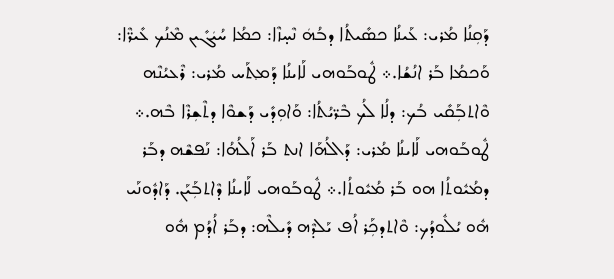ܕܰܩܼܢܳܐ ܡܳܪܝ: ܥܰܝܢܳܐ ܟܣܺܝܬܳܐ ܕܒܳܗܿ ܢܶܚ̣ܙܶܐ: ܟܡܳܐ ܚܳܝܿܓܺܝܢ ܡܶܢܳܟ ܥܺܝܪ̈ܶܐ: ܘܰܟܡܳܐ ܒܰܪ ܐܢܳܫܳܐ.܀ ܛܽܘܒܰܘܗܝ ܠܰܐܝܢܳܐ ܕܰܡ݂ܬܰܚ ܡܳܪܝ: ܪܶܥܝܳܢܶܗ ܘܶܐܬܒܼܰܩܺܝ ܒܳܟ: ܕܠܳܐ ܠܳܟ ܒܶܪ̈ܝܳܬܳܐ: ܘܰܐܘܼܕܺܝ ܕܰܫܘܶܐ ܕܬܶܫܼܪܶܐ ܒܶܗ.܀ ܛܽܘܒܰܘܗܝ ܠܰܐܝܢܳܐ ܡܳܪܝ: ܕܰܐܠܳܗܰܐ ܐܢܬ ܒܰܪ ܐܰܠܳܗܳܐ: ܢܰܦܫܶܗ ܕܒܰܪ ܕܡܳܝܽܘܬܳܐ ܗܘ ܒܰܪ ܡܳܝܽܘܬܳܐ.܀ ܛܽܘܒܰܘܗܝ ܠܰܐܝܢܳܐ ܕܶܐܬܒܼܰܝܰܢ. ܕܰܐܕܽܘܢܰܝ ܗܽܘ ܝܳܠܽܘܕܳܟ: ܘܶܐܬܕܟܼܰܪ ܐܳܦ ܝܰܠܕܶܗ ܕܺܝܠܶܗ: ܕܒܰܪ ܐܳܕܳܡ ܗܽܘ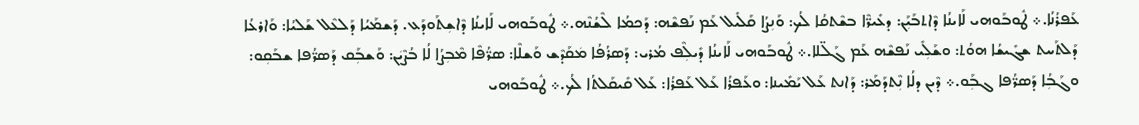ܥܰܦܪܳܢܳܐ.܀ ܛܽܘܒܰܘܗܝ ܠܰܐܝܢܳܐ ܕܶܐܬܒܰܝܼܰܢ: ܕܥܺܝܪ̈ܶܐ ܒܫܶܬܩܳܐ ܠܳܟ: ܘܰܢܼܨܳܐ ܩܰܠܺܝܠ ܥܰܡ ܢܰܦܫܶܗ: ܕܰܟܡܳܐ ܠܶܫܳܢܶܗ.܀ ܛܽܘܒܰܘܗܝ ܠܰܐܝܢܳܐ ܕܶܐܫܼܬܰܘܕܰܥ. ܕܰܫܡܰܝܳܐ ܕܰܠܥܶܠ ܫܰܠܝܳܐ: ܘܰܐܪܥܳܐ ܕܰܠܬܰܚܬ ܫܓܺܝܫܳܐ ܗܘܳܬ: ܘܫܰܠܼܺܝ ܢܰܦܫܶܗ ܥܰܡ ܓܰܠ̈ܠܐ.܀ ܛܽܘܒܰܘܗܝ ܠܰܐܝܢܳܐ ܕܺܝܠܼܶܦ ܡܳܪܝ: ܕܰܣܪܳܦܳܐ ܡܿܩܰܕܶܫ ܘܰܫܠܶܐ: ܣܪ̈ܳܦܶܐ ܡܶܒܼܨܳܐ ܠܳܐ ܒܳܨܶܝܿܢ: ܘܰܫܒܼܰܩ ܕܰܣܪ̈ܳܦܐ ܫܒܰܩܼܘ: ܘܓܰܒܼܳܐ ܕܰܣܪ̈ܳܦܐ ܓܒܼܰܘ.܀ ܕܶܝܢ ܕܠܳܐ ܢܼܶܬܕܰܡܰܪ: ܕܰܐܢܬ ܥܰܠ ܝܰܡܺܝܢܐ: ܘܥܰܦܪܳܐ ܥܰܠ ܥܰܦܪܳܐ: ܥܰܠ ܩܺܝܩܰܠܬܳܐ ܠܳܟ.܀ ܛܽܘܒܰܘܗܝ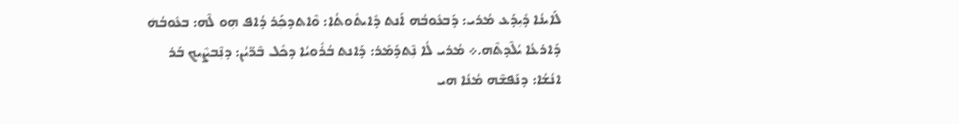ܠܰܐܝܢܳܐ ܕܺܝܼܕܰܥ ܡܳܪܝ: ܕܰܒܥܽܘܒܳܗ ܐܰܢܬ ܕܺܐܝܬܽܘܬܳܐ: ܘܶܐܬܕܟܼܰܪ ܕܳܐܦ ܗܼܘ ܠܶܗ: ܒܥܽܘܒܳܗܿ ܕܰܐܪܥܳܐ ܝܳܠܶܕܬܶܗ.܀ ܡܳܪܝ ܠܳܐ ܢܼܶܬܕܰܡܰܪ: ܕܰܐܢܬ ܒܳܪܽܘܝܳܐ ܕܟܽܠ ܒܶܪ̈ܝܳܢ: ܕܢܼܶܒܨܶܝܟ ܒܰܪ ܐܢܳܫܳܐ: ܕܢܰܦܫܶܗ ܡܳܢܳܐ ܗܝ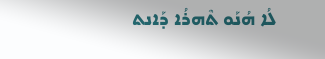ܠܳܐ ܗܳܢܰܘ ܬܶܗܪܳܐ ܕܰܐܢܬ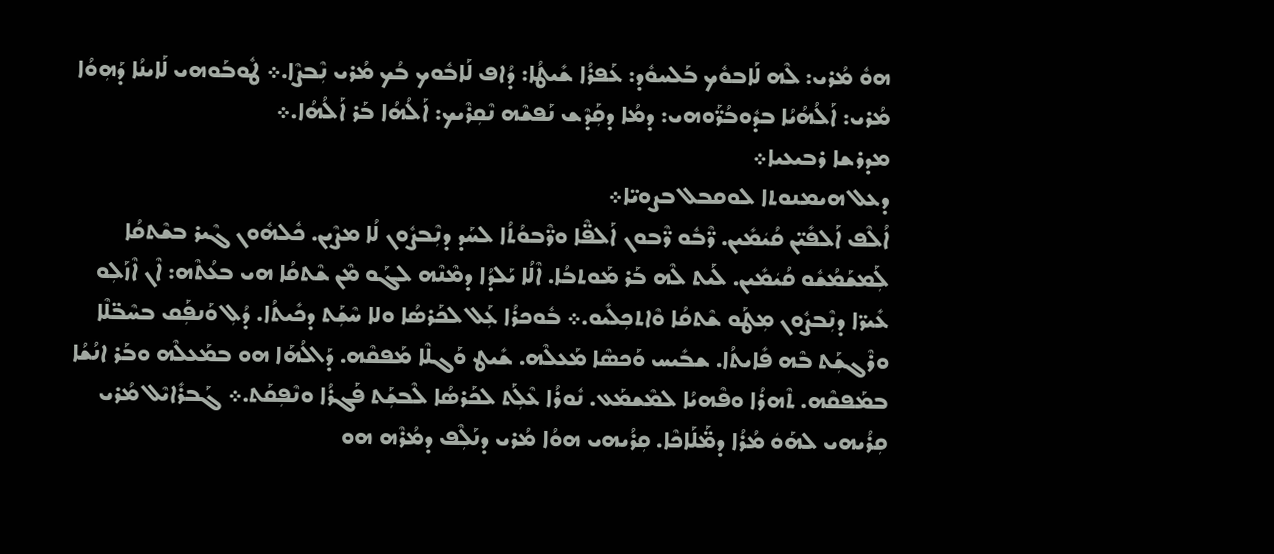ܗܘܽ ܡܳܪܝ: ܠܶܗ ܠܰܐܒܘܽܟ ܒܰܠܚܘܽܕ: ܥܰܦܪܳܐ ܫܺܝܛܳܐ: ܕܳܐܦ ܠܰܐܒܽܘܟ ܒܳܟ ܡܳܪܝ ܢܼܶܒܨܶܐ.܀ ܛܽܘܒܰܘܗܝ ܠܰܐܝܢܳܐ ܕܰܗܼܘܳܐ ܡܳܪܝ: ܐܰܠܳܗܳܝܳܐ ܒܕܽܘܒܳܪ̈ܰܘܗܝ: ܕܡܳܐ ܕܩܼܰܕܶܫ ܢܰܦܫܶܗ ܢܶܩܼܪܶܝܟ: ܐܰܠܳܗܳܐ ܒܰܪ ܐܰܠܳܗܳܐ.܀
ܡܕܪܫܐ ܪܒܝܥܝܐ܀
ܕܥܠ ܗܝܡܢܘܬܐ ܠܘܩܒܠ ܒܨܘܝ̈ܐ܀
ܐܳܠܶܦ ܐܰܠܦܺܝ̈ܢ ܩܳܝܿܡܺܝܢ. ܪ̈ܶܒܽܘ ܪ̈ܶܒܘܢ ܐܰܠܦ̈ܶܐ ܘܪ̈ܶܒܘܳܬܳܐ ܠܚܰܕ ܕܢܼܶܒܨܽܘܢ ܠܳܐ ܡܨܶܝܢ. ܟܽܠܗܽܘܢ ܓܶܝܪ ܒܫܶܬܩܳܐ ܠܼܰܡܫܰܡܳܫܽܘ ܩܳܝܿܡܺܝܢ. ܠܰܝܬ ܠܶܗ ܒܰܪ ܡܰܘܬܒܳܐ. ܐܶܠܳܐ ܝܰܠܕܳܐ ܕܡܶܢܶܗ ܠܓܰܘ ܡܶܢ ܫܶܬܩܳܐ ܗܝ ܒܥܳܬܶܗ: ܐܶܢ ܐܶܙܰܠܼܘ ܥܺܝܪ̈ܐ ܕܢܼܶܒܨܽܘܢ ܡܼܛܰܘ ܫܶܬܩܳܐ ܘܶܐܬܟܼܠܺܝܘ.܀ ܒܽܘܟܪܳܐ ܥܼܰܠ ܠܟܰܪܣܳܐ ܘܠܐ ܚܶܫܼܰܬ ܕܟܺܝܬܳܐ. ܕܳܠܼ ܘܰܢܦܼܰܩ ܒܚܶܒ̈ܠܶܐ ܘܪܶܓܫܼܰܬ ܒܶܗ ܦܺܐܝܬܳܐ. ܫܒܺܝܚ ܘܰܟܣܶܐ ܡܰܥܠܶܗ. ܫܺܝܛ ܘܰܓܠܶܐ ܡܰܦܩܶܗ. ܕܰܐܠܳܗܰܐ ܗܘ ܒܡܰܥܠܶܗ ܘܒܰܪ ܐܢܳܫܳܐ ܒܡܰܦܩܶܗ. ܬܶܗܪܳܐ ܘܦܶܗܝܳܐ ܠܡܶܫܡܰܥ. ܢܽܘܪܳܐ ܥܶܠܼܰܬ ܠܟܰܪܣܳܐ ܠܶܒܫܼܰܬ ܦܰܓܪܳܐ ܘܢܶܦܼܩܰܬ.܀ ܓܰܒܪܺܐܝܶܠ ܡܳܪܝ ܩܼܪܳܝܗܝ ܠܗܰܘܿ ܡܳܪܳܐ ܕܡ̈ܰܠܰܐܟܶܐ. ܩܼܪܳܝܗܝ ܗܘܳܐ ܡܳܪܝ ܕܢܰܠܼܶܦ ܕܡܳܪܶܗ ܗܘ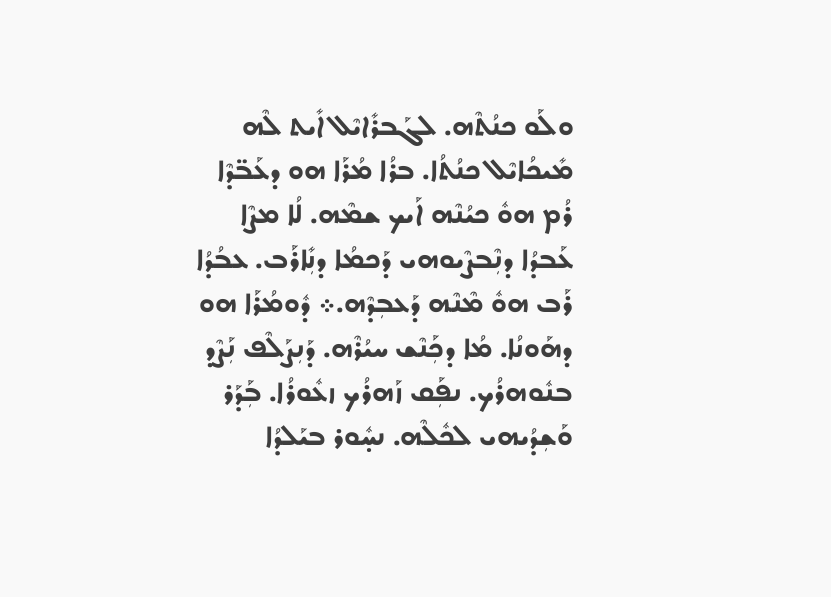ܘܠܰܘ ܟܢܳܬܶܗ. ܠܓܰܒܪܺܐܝܶܠ ܐܺܝܬ ܠܶܗ ܡܺܝܟܳܐܝܶܠ ܟܢܳܬܳܐ. ܒܪܳܐ ܡܳܪܰܐ ܗܘ ܕܥܰܒ̈ܕܶܐ ܪܳܡ ܗܘܽ ܟܝܳܢܶܗ ܐܰܝܟ ܫܡܶܗ. ܠܳܐ ܡܨܶܐ ܥܰܒܕܳܐ ܕܢܼܶܒܨܶܝܘܗܝ ܕܰܟܡܳܐ ܕܢܼܺܐܪܰܒ. ܥܒܳܕܳܐ ܪܰܒ ܗܘܽ ܡܶܢܶܗ ܕܰܥܒܼܕܶܗ.܀ ܕܽܘܡܳܪܰܐ ܗܘ ܕܗܰܘܢܳܐ. ܡܳܐ ܕܟܼܰܢܶܫ ܚܝܳܪܶܗ. ܕܰܢܼܨܰܠܶܦ ܢܼܰܨܶܕ ܒܢܽܘܗܪܳܟ. ܢܦܼܰܩ ܙܰܗܪܳܟ ܙܥܽܘܪܳܐ. ܒܼܰܕܰܪ ܘܰܫܼܕܳܝܗܝ ܠܟܽܠܶܗ. ܢܚ̣ܽܘܪ ܒܝܰܠܕܳܐ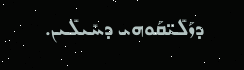ܕܙܰܠܺܝ̈ܩܰܘܗܝ ܕܚܺܝܠܺܝܢ.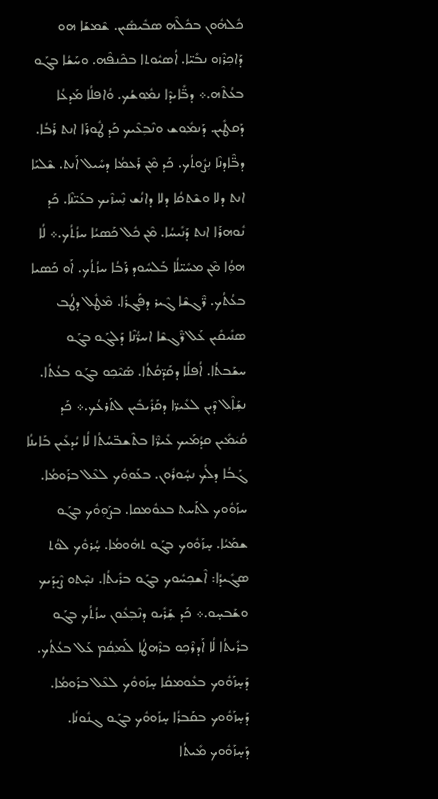ܟܽܠܗܽܘܢ ܒܟܽܠܶܗ ܣܒܺܝܣܺܝܢ. ܫܶܡܫܰܐ ܗܘ ܕܰܐܟܼܪܶܙܘ ܢܒܺܝ̈ܐ. ܐܳܣܝܽܘܬܐ ܒܟܶܢܦܶܗ. ܘܚܰܫܳܐ ܒܓܰܘ ܒܥܳܬܶܗ.܀ ܕܒ̈ܺܐܝܕܶܐ ܢܡ݂ܽܘܫܳܟ. ܘܳܐܦܠܳܐ ܡܰܕܥܳܐ ܕܰܩܛܺܝܢ. ܕܰܢܡ݂ܽܘܫ ܘܢܶܒܼܥܶܝܟ ܟܰܕ ܛܽܘܪܰܐ ܐܢܬ ܪܰܒܳܐ. ܕܒ̈ܶܐܕܢܶܐ ܢܼܨܽܘܬܳܟ. ܟܰܕ ܡܶܢ ܪܰܥܡܳܐ ܕܚܺܝܠ ܐܰܢܬ. ܫܶܠܝܰܐ ܐܢܬ ܕܠܐ ܘܫܶܬܩܳܐ ܕܠܐ ܕܐܢܳܫ ܢܼܶܚܙܶܝܟ ܒܥܰܝ̈ܢܶܐ. ܟܰܕ ܢܽܘܗܪܰܐ ܐܢܬ ܕܰܢܺܝܚܳܐ. ܡܶܢ ܟܽܠ ܟܰܣܝܳܐ ܚܙܳܬܳܟ.܀ ܠܳܐ ܗܘܼܳܐ ܡܶܢ ܡܚܺܝ̈ܠܳܐ ܒܰܠܚܽܘܕ ܪܰܒܳܐ ܚܙܳܬܳܟ. ܐܰܘ ܟܰܣܝܐ ܒܥܳܬܳܟ. ܪ̈ܶܓܫܶܐ ܓܶܝܪ ܕܦܰܓܪܳܐ. ܡܶܛܽܠ ܕܛܳܒ ܣܢܺܝܩܺܝܢ ܥܰܠ ܪ̈ܶܓܫܶܐ ܐܚܪ̈ܳܢܶܐ ܕܰܠܓܰܘ ܒܓܰܘ ܚܫܰܒܬܳܐ. ܐܳܦܠܳܐ ܕܩܰܕ̈ܩܳܬܳܐ. ܣܰܝܶܟܼܘ ܒܓܰܘ ܒܥܳܬܳܐ. ܢܫܼܰܐܶܠ ܕܶܝܢ ܠܥܺܝܪ̈ܐ ܕܩܰܪܺܝܒܺܝܢ ܠܬܰܪܥܳܟ.܀ ܟܰܕ ܩܳܝܿܡܺܝܢ ܩܕܳܡܰܝܟ ܥܺܝܪ̈ܶܐ ܒܬܶܫܒ̈ܚܳܬܳܐ ܠܳܐ ܝܳܕܥܺܝܢ ܒܰܐܝܢܳܐ ܓܰܒܳܐ ܕܠܳܟ ܢܚ̣ܽܘܪܽܘܢ. ܒܥܰܘ݂ܘܽܟ ܠܥܶܠ ܒܪܰܘܡܳܐ. ܚܙܰܘܽܘܟ ܠܬܰܚܬ ܒܥܘܽܡܩܐ. ܒܨܰܘܼܘܽܟ ܒܓܰܘ ܫܡܰܝܳܐ. ܚ̣ܙܰܘܽܘܟ ܒܓܰܘ ܬܗܽܘܡܳܐ. ܚ̣ܳܪܘܽܟ ܠܘܳܬ ܣܓܺܝܕܳܐ: ܐܶܫܟܼܚܽܘܟ ܒܓܰܘ ܒܪܺܝܬܳܐ. ܢܚ̣ܶܬܘ ܨܶܝܕܰܝܟ ܘܫܰܒܚ̣ܘ.܀ ܟܰܕ ܫܼܰܪܺܝܘ ܕܢܶܒܼܥܽܘܢ ܚܙܳܬܳܟ ܒܓܰܘ ܒܪܺܝܬܳܐ ܠܳܐ ܐܰܕܪܶܟܼܘ ܒܪܶܗܛܳܐ ܠܰܡ݂ܩܳܡ ܥܰܠ ܒܥܳܬܳܟ. ܕܰܚ̣ܙܰܘܽܘܟ ܒܥܽܘܡܩܳܐ ܚ̣ܙܰܘܘܽܟ ܠܥܶܠ ܒܪܰܘܡܳܐ. ܕܰܚ̣ܙܰܘܽܘܟ ܒܩܰܒܪܳܐ ܚ̣ܙܰܘܘܽܟ ܒܓܰܘ ܓܢܽܘܢܳܐ. ܕܰܚ̣ܙܰܘܽܘܟ ܡܺܝܬܳܐ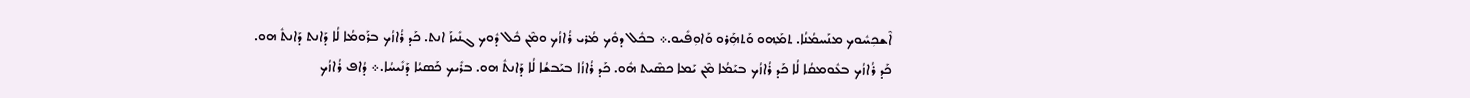ܐܶܫܟܼܚܽܘܟ ܡܢܰܚܡܳܢܳܐ. ܬܡ݂ܰܗܘ ܘܰܬܗܼܰܪܘ ܘܰܐܘܼܦܺܝܘ.܀ ܒܟܽܠ ܕܘܽܟ ܡܳܪܝ ܪܳܐܙܳܟ ܘܡܶܢ ܟܽܠ ܕܽܘܟ ܓܢܺܝܙܰ ܐܢܬ. ܟܰܕ ܪܳܐܙܳܟ ܒܪܰܘܡܳܐ ܠܳܐ ܕܰܐܢܬ ܕܰܐܢܬܽ ܗܘ. ܟܰܕ ܪܳܐܙܳܟ ܒܥܽܘܡܩܳܐ ܠܳܐ ܟܰܕ ܪܳܐܙܳܟ ܒܝܰܡܳܐ ܡܶܢ ܝܰܡܐ ܟܣܶܝܬ ܗܽܘ. ܟܰܕ ܪܳܐܙܳܐ ܒܝܰܒܫܳܐ ܠܳܐ ܕܰܐܢܬܽ ܗܘ. ܒܪܺܝܟ ܟܰܣܝܳܐ ܕܰܢܺܝܚܳܐ.܀ ܕܳܐܦ ܪܳܐܙܳܟ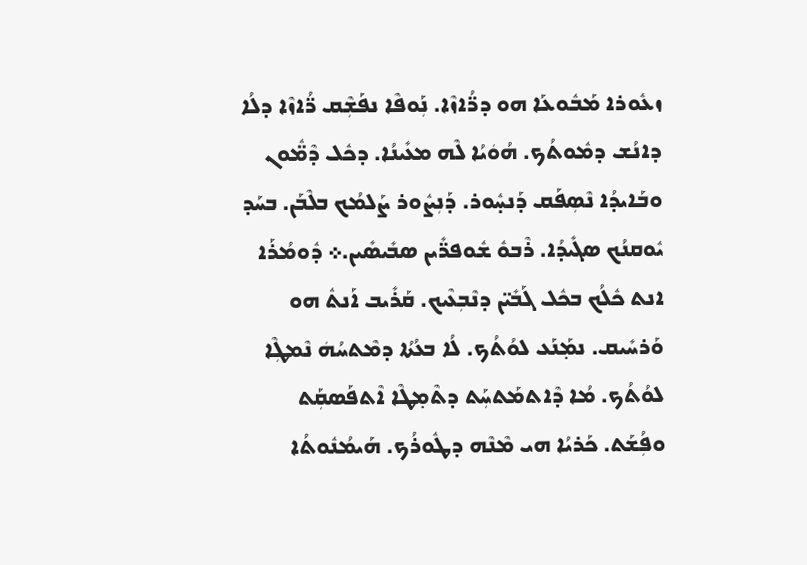ܙܥܽܘܪܐ ܡܰܒܽܘܥܰܐ ܗܘ ܕܪ̈ܳܐܙܶܐ. ܢܼܰܘܦܶܐ ܢܦܰܫܼܶܩ ܪ̈ܳܐܙܶܐ ܕܠܳܐ ܕܐܢܳܫ ܕܡܽܘܬܳܟ. ܗܳܘܿܝܳܐ ܠܶܗ ܡܥܺܝܢܳܐ. ܕܟܽܠ ܕܶܡ̈ܽܘܢ ܘܒܰܐܝܕܳܐ ܢܶܣܼܦܰܩ ܕܰܢܚ̣ܽܘܪ. ܕܰܢܼܨܽܘܪ ܨܰܠܡܳܟ ܒܠܶܒܰܢ. ܒܚܰܕ ܝܽܘܩܢܳܟ ܣܓܺܝܕܳܐ. ܪܶܒܘܽ ܫܽܘܦܪ̈ܺܝܢ ܣܒܺܝܣܺܝܢ.܀ ܕܽܘܡܳܪܰܐ ܐܢܬ ܟܽܠܳܟ ܒܟܽܠ ܓܰܒܺܝ̈ܢ ܕܢܶܒܼܥܶܝܟ. ܩܰܪܺܝܒ ܐܰܢܬܽ ܗܘ ܘܰܪܚܺܝܩ. ܢܡ݂ܰܢܰܥ ܠܘܳܬܳܟ. ܠܳܐ ܒܥܳܬܳܐ ܕܡܶܬܚܳܗܿ ܢܶܡܛܼܶܐ ܠܘܳܬܳܟ. ܡܳܐ ܕܶܐܬܡܰܬܚܼܰܬ ܕܬܶܡ݂ܛܶܐ ܐܶܬܦܰܣܩܼܰܬ ܘܦܼܳܫܰܬ. ܟܰܪܝܳܐ ܗܝ ܡܶܢܶܗ ܕܛܽܘܪܳܟ. ܗܰܝܡܳܢܽܘܬܳܐ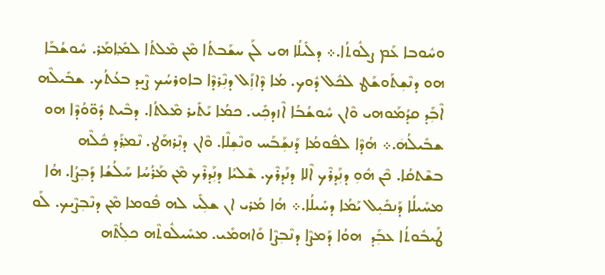ܘܚܽܘܒܐ ܥܰܡ ܨܠܽܘܬܳܐ.܀ ܕܠܺܝܠܳܐ ܗܝ ܠܰܢ ܚܫܰܒܬܳܐ ܡܶܢ ܡܶܠܬܳܐ ܠܡ݂ܺܐܡܰܪ. ܚܽܘܫܳܒܰܐ ܗܘ ܕܢܶܫܼܬܰܘܫܰܛ ܠܟܽܠ ܕܽܘܟ. ܡܳܐ ܕܶܐܙܼܰܠ ܕܢܼܶܪܕܶܐ ܒܐܘܪܚܳܟ ܨܶܝܕ ܒܥܳܬܳܟ. ܫܒܺܝܠܶܗ ܐܶܒܼܰܕ ܩܕܳܡܰܘܗܝ ܘܶܐܢ ܚܽܘܫܳܒܳܐ ܐܶܙܕܟܼܺܝ. ܟܡܳܐ ܝܰܬܺܝܪ ܡܶܠܬܳܐ. ܕܒܶܝܬ ܕܽܘ̈ܘܳܕܶܐ ܗܘ ܫܒܺܝܠܳܗܿ.܀ ܗܳܕܶܐ ܠܦܽܘܡܳܐ ܕܰܢܫܼܰܒܰܚ ܘܢܶܫܼܠܶܐ. ܘܶܐܢ ܕܢܼܶܪܗܰܛ. ܢܶܡ݂ܪܰܕ ܟܽܠܶܗ ܒܫܶܬܩܳܐ. ܟܶܢ ܗܽܘܼ ܕܢܼܰܕܪܶܟ ܐܶܠܐ ܕܢܰܕܪܶܟ. ܫܶܠܝܳܐ ܕܢܼܰܕܪܶܟ ܡܶܢ ܡܰܪܳܚܳܐ ܚܰܠܳܫܳܐ ܕܰܒܼܨܳܐ. ܗܳܐ ܡܚܺܝܠܳܐ ܕܰܢܟܺܝܼܠ ܝܰܡܳܐ ܕܚܺܝܠܳܐ.܀ ܗܳܐ ܡܳܪܝ ܐܢ ܫܠܼܺܝ ܠܗ ܦܽܘܡܐ ܡܶܢ ܕܢܶܒܼܨܶܝܟ. ܠܰܘ ܛܰܝܒܽܘܬܳܐ ܥܒܼܰܕ  ܗܘܳܐ ܕܰܡܨܶܐ ܕܢܶܒܼܨܶܐ ܘܰܐܗܡܺܝ. ܡܚܺܝܠܽܘܬܶܗ ܟܠܼܳܬܶܗ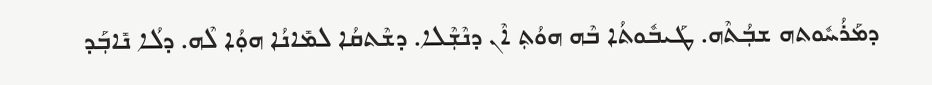ܕܡܰܪܳܚܽܘܬܗ ܫܒܼܳܬܶܗ. ܛܰܝܒܽܘܬܳܐ ܒܶܗ ܗܘܳܬܼ ܐܶܢ ܕܢܶܫܼܶܠܐ. ܕܫܶܬܩܳܐ ܠܡܺܐܢܳܐ ܗܘܼܳܐ ܠܶܗ. ܕܠܳܐ ܢܺܐܒܼܰܕ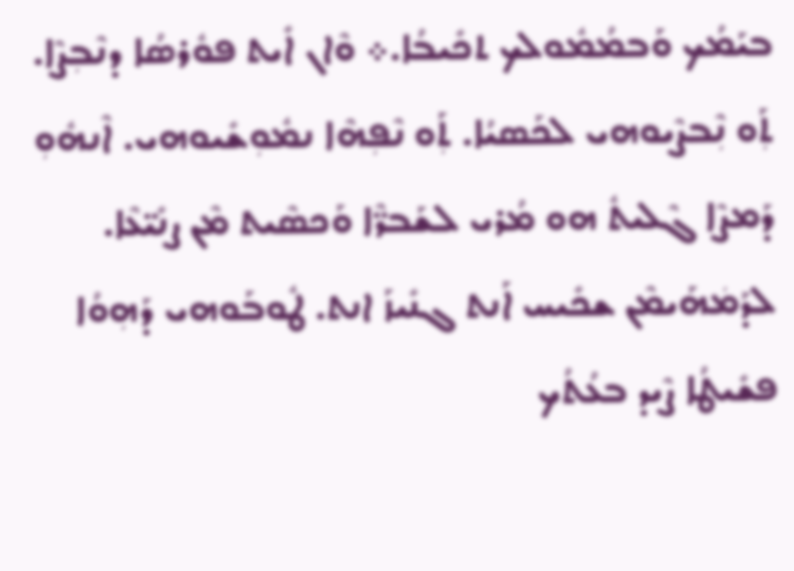ܒܝܰܡܳܟ ܘܰܒܡܳܡܽܘܠܟ ܬܟܺܝܒܳܐ.܀ ܘܶܐܢ ܐܺܝܬ ܦܘܽܪܣܳܐ ܕܢܶܒܼܨܶܐ. ܬܼܰܘ ܢܼܶܒܨܶܝܘܗܝ ܠܟܰܣܝܳܐ. ܬܼܰܘ ܢܶܦܼܗܶܐ ܢܡܽܘܼܫܺܝܘܗܝ. ܐܶܢܗܽܘܼ ܕܰܡܨܶܐ ܓܶܠܝܬܽ ܗܘ ܡܳܪܝ ܠܫܰܒܪ̈ܶܐ ܘܰܟܣܶܝܬ ܡܶܢ ܨܢܺܝ̈ܥܶܐ. ܠܕܰܡܿܗܰܝܡܶܢ ܫܟܺܝܚ ܐܰܢܬ ܓܢܺܝܙܰ ܐܢܬ. ܛܽܘܒܰܘܗܝ ܕܰܗܼܘܳܐ ܦܫܺܝܛܳܐ ܨܶܝܕ ܒܥܳܬܳܟ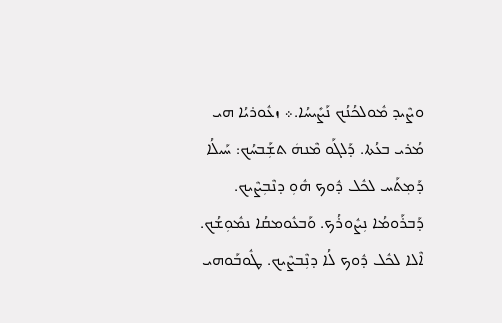ܘܨܶܝܕ ܡܽܘܠܟܳܢܳܟ ܢܰܨܺܝܚܳܐ.܀ ܙܥܽܘܪܝܳܐ ܗܝ ܡܳܪܝ ܒܥܳܬܐ. ܕܰܠܓܰܘ ܡܶܢܗܿ ܬܫܼܰܒܚܳܟ: ܚܰܝܠܳܐ ܕܰܡ݂ܬܰܚ ܠܟܽܠ ܕܽܘܟ ܗܽܘܼ ܕܢܶܒܼܨܶܝܟ. ܕܰܒܪܰܘܡܳܐ ܢܼܨܽܘܪܳܟ. ܘܰܒܥܽܘܡܩܳܐ ܢܡܽܘܼܫܳܟ. ܐܶܠܐ ܠܟܽܠ ܕܽܘܟ ܠܳܐ ܕܢܼܶܒܨܶܝܟ. ܛܽܘܒܰܘܗܝ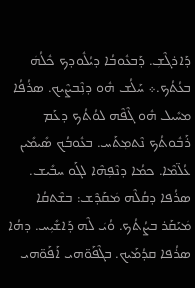ܕܰܐܪܓܶܫܼ. ܕܰܒܥܽܘܒܳܐ ܕܝܳܠܽܘܕܟ ܟܽܠܳܗܿ ܒܥܳܬܳܟ.܀ ܚܰܠܳܫ ܗܽܘ ܕܢܼܶܒܨܶܝܟ. ܣܪܳܦܳܐ ܡܚܺܝܠ ܗܽܘ ܓܶܦܶܗ ܠܘܳܬܳܟ ܕܥܰܡ ܪܰܒܽܘܬܳܟ ܢܶܬܡ݂ܬܰܚ. ܒܥܽܘܒܳܟ ܣܺܝܡܺܝܢ ܥܳܠ̈ܡܶܐ. ܟܡܳܐ ܕܢܶܦܼܗܶܐ ܠܓܰܘ ܚܒܺܝܫ. ܣܪܳܦܐ ܕܩܳܠܶܗ ܡܿܩܰܕܶܫ: ܒܫܶܬܩܳܐ ܡܿܝܰܩܰܪ ܒܨܳܬܳܟ. ܘܳܝܿ ܠܶܗ ܕܰܐܫܺܝܼܚ. ܕܗܳܐ ܣܪܳܦܐ ܩܕܳܡܰܝܟ. ܒܓܶܦܰܘ̈ܗܝ ܐܰܦܰܘ̈ܗܝ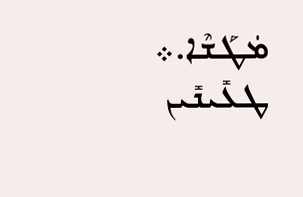ܡܿܛܰܫܶܐ.܀ ܛܥܺܝܢܺܝܢ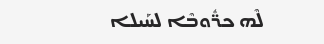ܠܶܗ ܟܪ̈ܽܘܒܶܐ ܠܚܰܝܠܐ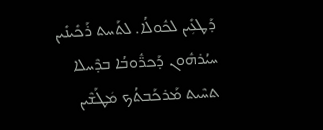ܕܰܛܥܼܺܝܢ ܠܟܽܘܠܳܐ. ܠܬܰܚܬ ܪܰܟܺܝܢܺܝܢ ܚܝܳܪܗܽܘܢ ܕܰܟܪ̈ܽܘܒܳܐ ܒܕܶܚܠܐ ܬܚܶܝܬ ܡܰܪܟܰܒܬܳܟ ܡܿܛܰܫܶܝܢ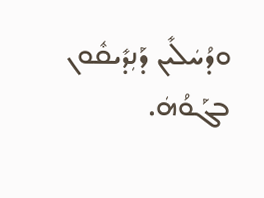ܘܕܳܚܿܠܺܝܢ ܕܰܢܼܕܺܝܩܽܘܢ ܒܓܰܘܳܗܿ.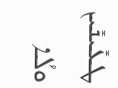ܛܥܺܝܢܺܝܢ ܘܠܳܐ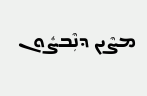ܡܨܶܝܢ ܕܢܼܶܒܨܽܘܢ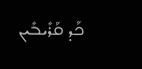ܟܰܕ ܩܰܪܺܝܒܺܝܢ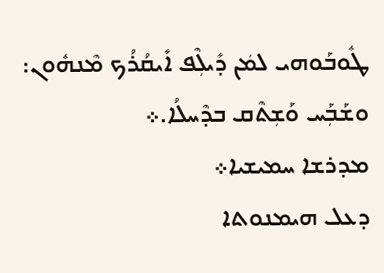ܛܽܘܒܰܘܗܝ ܠܡܿܢ ܕܺܝܠܼܶܦ ܐܺܝܩܳܪܳܟ ܡܶܢܗܽܘܢ: ܘܫܰܒܼܰܚ ܘܰܫܼܬܶܩ ܒܕܶܚܠܳܐ.܀
ܡܕܪܫܐ ܚܡܝܫܝܐ܀
ܕܥܠ ܗܝܡܢܘܬܐ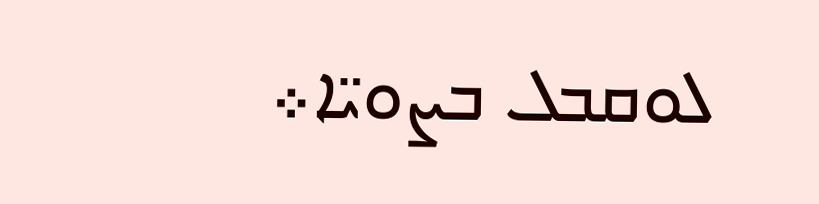ܠܘܩܒܠ ܒܨܘܝ̈ܐ܀